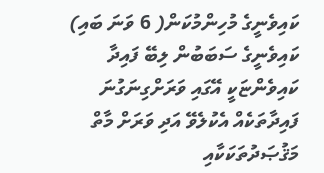ކައިވެނީގެ މުހިންމުކަން( 6 ވަނަ ބައި)
ކައިވެނީގެ ސަބަބުން ލިބޭ ފައިދާ
ކައިވެންޏަކީ އޭގައި ވަރަށްގިނަގުނަ ފައިދާތަކެއް އެކުލެވޭ އަދި ވަރަށް މާތް މަޤުޞަދުތަކަކާއި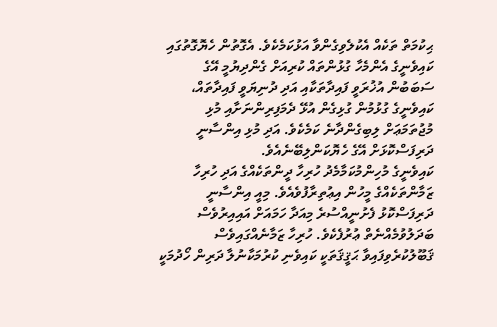ޙިކުމަތް ތަކެއް އެކުލެވިގެންވާ އަޅުކަމެކެވެ. އެގޮތުން ހެޔޮގޮތުގައި ކައިވެނީގެ އެންމެހާ ގުޅުންތައް ކުރިއަށް ގެންދިޔުމީ އޭގެ ސަބަބުން އުޚުރަވީ ފައިދާތަކާއި އަދި ދުނިޔަވީ ފައިދާތައް، ކައިވެނީގެ ގުޅުމުން ގުޅިގެން އުޅޭ ދެމަފިރިންނަށާއި މުޅި މުޖުތަމަޢަށް ލިބިގެންދާނެ ކަމެކެވެ. އަދި މުޅި އިންސާނީ ދަރިފަސްކޮޅަށް އޭގެ ހެޔޮކަންލިބޭނެއެވެ.
ކައިވެނީގެ މުހިންމުކަމާމެދު ހުރިހާ ދީންތަކެއްގެ އަދި ހުރިހާ ޒަމާންތަކެއްގެ މީހުން އިޢުތިރާފުވެއެވެ. މިއީ އިންސާނީ ދަރިފަސްކޮޅު ފެށުނީއްސުރެ މިއަދާ ހަމައަށް އައިއިރުވެސް ބަދަލުވުމެއްނެތް ޢުރުފެކެވެ. ހުރިހާ ޒަމާނެއްގައިވެސް ޤަބޫލުކުރެވިފައިވާ ޙަޤީޤަތަކީ ކައިވެނި ކުރުމަކާނުލާ ދަރިން ހޯދުމަކީ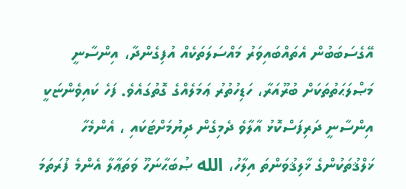އޭގެސަބަބުން އެތައްބައިވަރު މައްސަލަތަކެއް އުފިގެންދާ، އިންސާނީ މަޞްލަޙަތުތަކަށް ބުރޫއަރާ، ހަޑިހުތުރު ޢަމަލެއްގެ ގޮތުގައެވެ. ފަހެ ކައިވެންޏަކީ އިންސާނީ ދަރިފަސްކޮޅު އާލާވެ ދެމިގެން ދިޔުމަށްޓަކައި ، އެންމެހާ ޚަލްޤުތަކުންގެ ޚާލިޤުވަންތަ އިލާހު، الله ޞުބަޙާނަހޫ ވަތަޢާލާ އެންމެ ފުރަތަމަ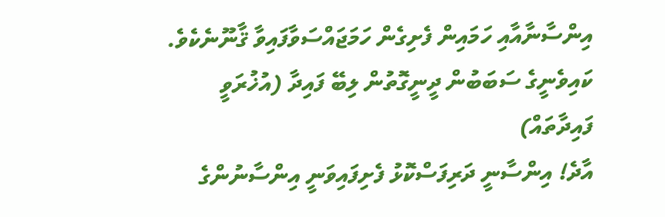އިންސާނާއާއި ހަމައިން ފެށިގެން ހަމަޖައްސަވާފައިވާ ޤާނޫނެކެވެ.
ކައިވެނީގެ ސަބަބުން ދީނީގޮތުން ލިބޭ ފައިދާ (އުޚުރަވީ ފައިދާތައް)
އާދެ! އިންސާނީ ދަރިފަސްކޮޅު ފެށިފައިވަނީ އިންސާނުންގެ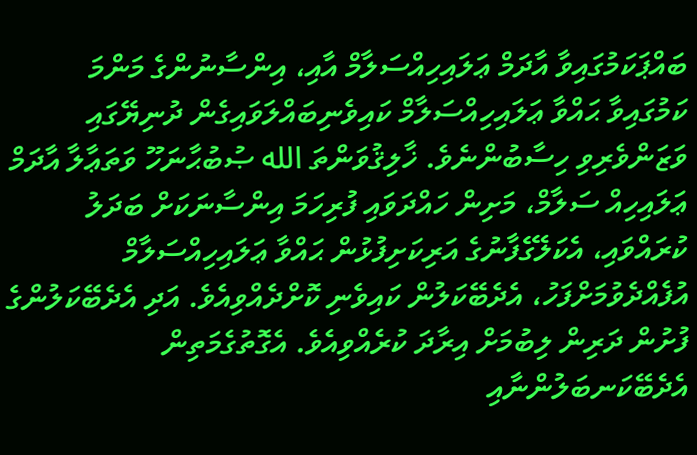ބައްޕަކަމުގައިވާ އާދަމް ޢަލައިހިއްސަލާމް އާއި، އިންސާނުންގެ މަންމަ ކަމުގައިވާ ޙައްވާ ޢަލައިހިއްސަލާމް ކައިވެނިބައްލަވައިގެން ދުނިޔޭގައި ވަޒަންވެރިވި ހިސާބުންނެވެ. ޚާލިޤުވަންތަ الله ޞުބުޙާނަހޫ ވަތަޢާލާ އާދަމް ޢަލައިހިއް ސަލާމް، މަށިން ހައްދަވައި ފުރިހަމަ އިންސާނަކަށް ބަދަލު ކުރައްވައި، އެކަލޭގެފާނުގެ އަރިކަށިފުޅުން ޙައްވާ ޢަލައިހިއްސަލާމް އުފެއްދެވުމަށްފަހު، އެދެބޭކަލުން ކައިވެނި ކޮށްދެއްވިއެވެ. އަދި އެދެބޭކަލުންގެ ފުށުން ދަރިން ލިބުމަށް އިރާދަ ކުރެއްވިއެވެ. އެގޮތުގެމަތިން އެދެބޭކަނބަލުންނާއި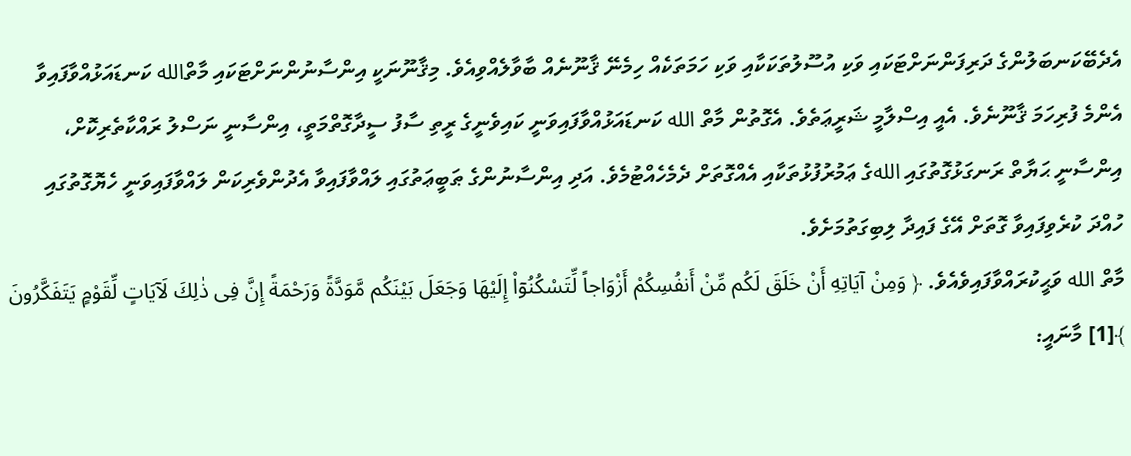އެދެބޭކަނބަލުންގެ ދަރިފަންނަށްޓަކައި ވަކި އުސޫލުތަކަކާއި ވަކި ހަމަތަކެއް ހިމެނޭ ޤާނޫނެއް ބާވާލެއްވިއެވެ. މިޤާނޫނަކީ އިންސާނުންނަށްޓަކައި މާތްالله ކަނޑައަޅުއްވާފައިވާ އެންމެ ފުރިހަމަ ޤާނޫނެވެ. އެއީ އިސްލާމީ ޝަރީޢަތެވެ. އެގޮތުން މާތް الله ކަނޑައަޅުއްވާފައިވަނީ ކައިވެނީގެ ރީތި ސާފު ސީދާގޮތްމަތީ، އިންސާނީ ނަސްލު ރައްކާތެރިކޮށް، އިންސާނީ ޙަޔާތް ރަނގަޅުގޮތުގައި اللهގެ ޢަމުރުފުޅުތަކާއި އެއްގޮތަށް ދެމެހެއްޓުމެވެ. އަދި އިންސާނުންގެ ޠަބީޢަތުގައި ލައްވާފައިވާ އެދުންވެރިކަން ލައްވާފައިވަނީ ހެޔޮގޮތުގައި ހުއްދަ ކުރެވިފައިވާ ގޮތަށް އޭގެ ފައިދާ ލިބިގަތުމަށެވެ.
މާތް الله ވަޙީކުރައްވާފައިވެއެވެ. ﴿ وَمِنْ آيَاتِهِ أَنْ خَلَقَ لَكُم مِّنْ أَنفُسِكُمْ أَزْوَاجاً لِّتَسْكُنُوۤاْ إِلَيْهَا وَجَعَلَ بَيْنَكُم مَّوَدَّةً وَرَحْمَةً إِنَّ فِى ذٰلِكَ لَآيَاتٍ لِّقَوْمٍ يَتَفَكَّرُونَ ﴾[1] މާނައީ: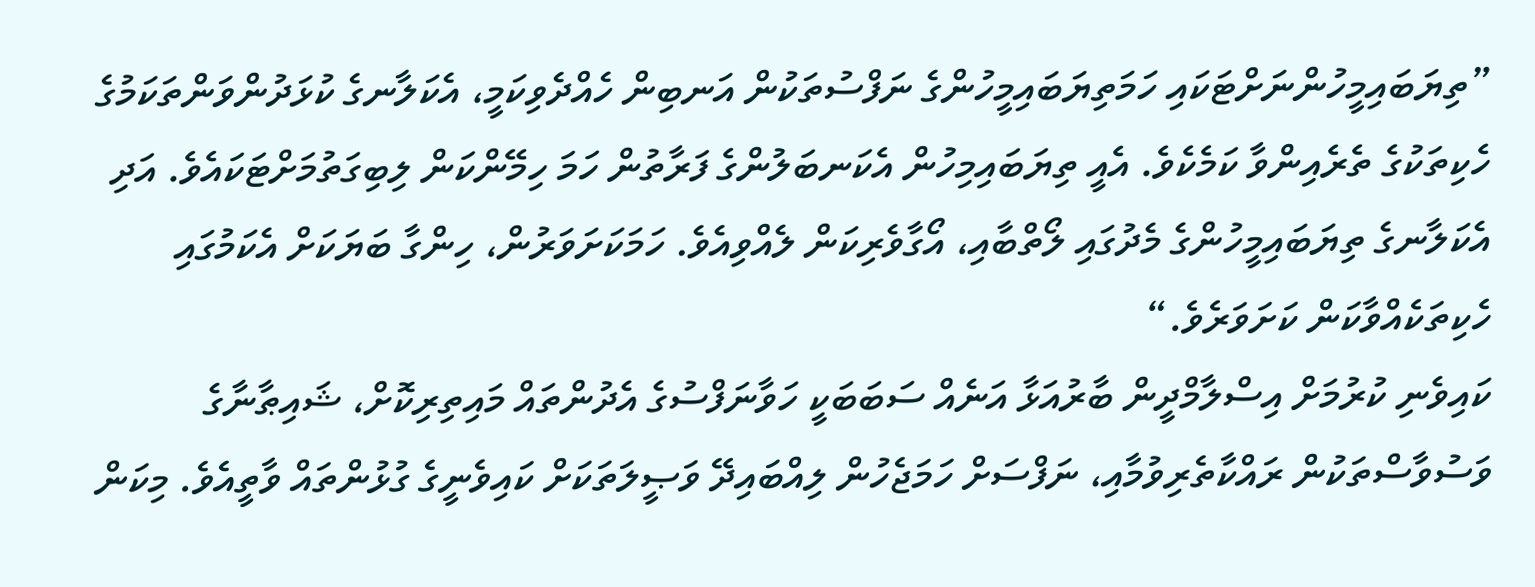”ތިޔަބައިމީހުންނަށްޓަކައި ހަމަތިޔަބައިމީހުންގެ ނަފްސުތަކުން އަނބިން ހެއްދެވިކަމީ، އެކަލާނގެ ކުޅަދުންވަންތަކަމުގެ ހެކިތަކުގެ ތެރެއިންވާ ކަމެކެވެ. އެއީ ތިޔަބައިމިހުން އެކަނބަލުންގެ ފަރާތުން ހަމަ ހިމޭންކަން ލިބިގަތުމަށްޓަކައެވެ. އަދި އެކަލާނގެ ތިޔަބައިމީހުންގެ މެދުގައި ލޯތްބާއި، އޯގާވެރިކަން ލެއްވިއެވެ. ހަމަކަށަވަރުން، ހިންގާ ބަޔަކަށް އެކަމުގައި ހެކިތަކެއްވާކަން ކަށަވަރެވެ.“
ކައިވެނި ކުރުމަށް އިސްލާމްދީން ބާރުއަޅާ އަނެއް ސަބަބަކީ ހަވާނަފްސުގެ އެދުންތައް މައިތިރިކޮށް، ޝައިޠާނާގެ ވަސުވާސްތަކުން ރައްކާތެރިވުމާއި، ނަފްސަށް ހަމަޖެހުން ލިއްބައިދޭ ވަޞީލަތަކަށް ކައިވެނީގެ ގުޅުންތައް ވާތީއެވެ. މިކަން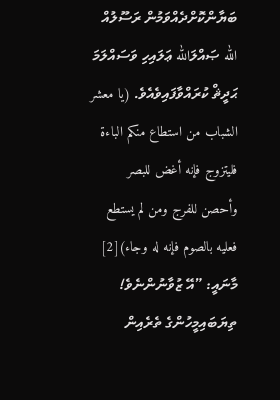ބަޔާންކޮށްދެއްވަމުން ރަސޫލުއް الله ޞައްލަالله ޢަލައިހި ވަސައްލަމަ ޙަދީޘް ކުރައްވާފައިވެއެވެ. (يا معشر الشباب من استطاع منكم الباءة فليتزوج فإنه أغض للبصر وأحصن للفرج ومن لم يستطع فعليه بالصوم فإنه له وجاء)[2]  މާނައީ: ”އޭ ޒުވާނުންނެވެ! ތިޔަބައިމީހުންގެ ތެރެއިން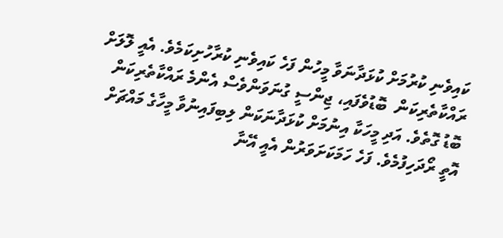ކައިވެނި ކުރުމަށް ކުޅަދާނަވާ މީހުން ފަހެ ކައިވެނި ކުރާހުށިކަމެވެ. އެއީ ލޮލަށް ރައްކާތެރިކަން  ބޮޑުވެފައި، ޖިންސީ ގުނަވަންވެސް އެންމެ ރައްކާތެރިކަން ބޮޑު ގޮތެވެ. އަދި މީހަކާ އިނުމަށް ކުޅަދާނަކަން ލިބިފައިނުވާ މީހާގެ މައްޗަށް އޮތީ ރޯދަހިފުމެވެ. ފަހެ ހަމަކަށަވަރުން އެއީ އޭނާ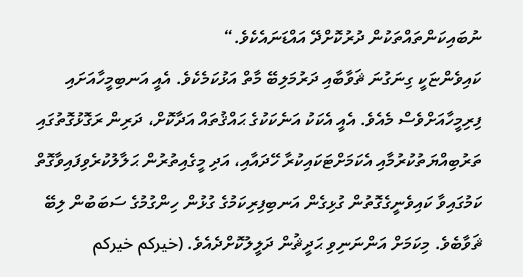ނުބައިކަންތައްތަކުން ދުރުކޮށްދޭ އައްޑަނައެކެވެ.“
ކައިވެންޏަކީ ގިނަގުނަ ޘަވާބާއި ދަރުމަލިބޭ މާތް އަޅުކަމެކެވެ. އެއީ އަނބިމީހާއަށައި ފިރިމީހާއަށްވެސް މެއެވެ. އެއީ އެކަކު އަނެކަކުގެ ޙައްޤުތައް އަދާކޮށް، ދަރިން ރަގޮޅުގޮތުގައި ތަރުބިއްޔަތުކުރުމާއި އެކަމަށްޓަކައިކުރާ ހޭދައާއި، އަދި މީގެއިތުރުން ޙަލާލުކުރެވިފައިވާގޮތް ކަމުގައިވާ ކައިވެނީގެގޮތުން ގުޅިގެން އަނބިފިރިކަމުގެ ގުޅުން ހިންގުމުގެ ސަބަބުން ލިބޭ ޘަވާބެވެ. މިކަމަށް އަންނަނިވި ޙަދީޘުން ދަލީލުކޮށްދެއެވެ. (خيركم خيركم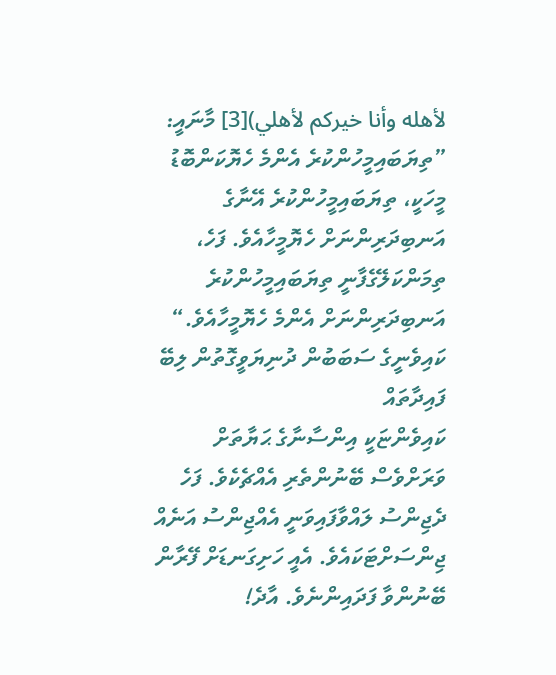لأهله وأنا خيركم لأهلي)[3] މާނައީ: ”ތިޔަބައިމީހުންކުރެ އެންމެ ހެޔޮކަންބޮޑު މީހަކީ، ތިޔަބައިމީހުންކުރެ އޭނާގެ އަނބިދަރިންނަށް ހެޔޮމީހާއެވެ. ފަހެ، ތިމަންކަލޭގެފާނީ ތިޔަބައިމީހުންކުރެ އަނބިދަރިންނަށް އެންމެ ހެޔޮމީހާއެވެ.“
ކައިވެނީގެ ސަބަބުން ދުނިޔަވީގޮތުން ލިބޭ ފައިދާތައް
ކައިވެންޏަކީ އިންސާނާގެ ޙަޔާތަށް ވަރަށްވެސް ބޭނުންތެރި އެއްޗެކެވެ. ފަހެ ދެޖިންސު ލައްވާފައިވަނީ އެއްޖިންސު އަނެއް ޖިންސަށްޓަކައެވެ. އެއީ ހަށިގަނޑަށް ފޭރާން ބޭނުންވާ ފަދައިންނެވެ. އާދެ!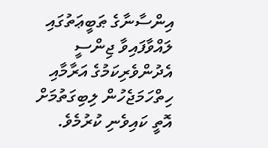އިންސާނާގެ ޠަބީޢަތުގައި ލައްވާފައިވާ ޖިންސީ އެދުންވެރިކަމުގެ އަރާމާއި ހިތްހަމަޖެހުން ލިބިގަތުމަށް އޮތީ ކައިވެނި ކުރުމެވެ.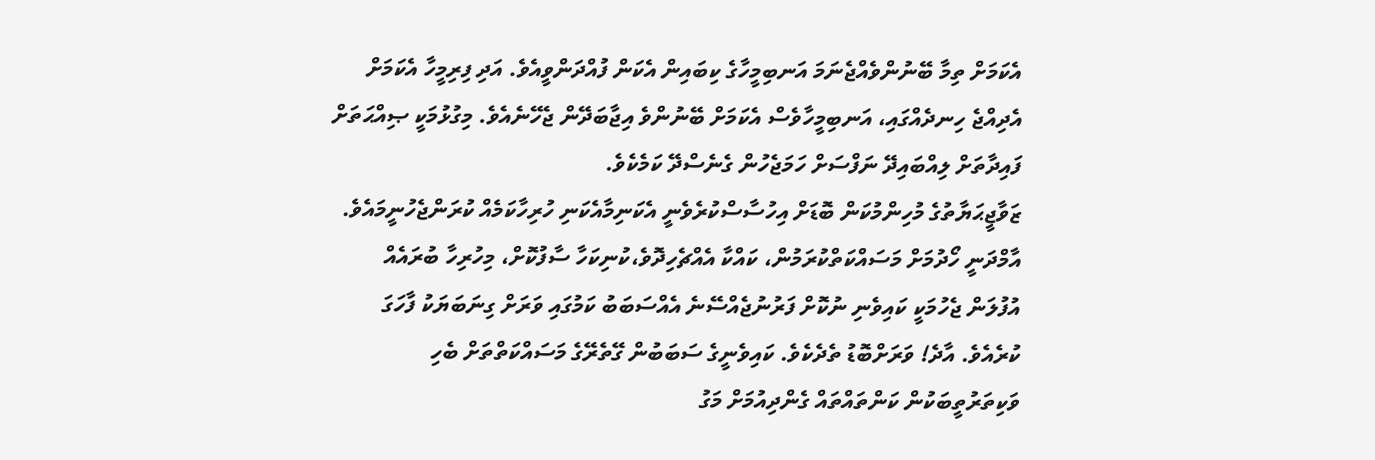އެކަމަށް ތިމާ ބޭނުންވެއްޖެނަމަ އަނބިމީހާގެ ކިބައިން އެކަން ފުއްދަންވީއެވެ. އަދި ފިރިމީހާ އެކަމަށް އެދިއްޖެ ހިނދެއްގައި، އަނބިމީހާވެސް އެކަމަށް ބޭނުންވެ އިޖާބަދޭން ޖެހޭނެއެވެ. މިގުޅުމަކީ ޞިއްޙަތަށް ފައިދާތަށް ލިއްބައިދޭ ނަފްސަށް ހަމަޖެހުން ގެނެސްދޭ ކަމެކެވެ.
ޒަވާޖީޙަޔާތުގެ މުހިންމުކަން ބޮޑަށް އިހުސާސްކުރެވެނީ އެކަނިމާއެކަނި ހުރިހާކަމެއް ކުރަންޖެހުނީމައެވެ. އާމްދަނީ ހޯދުމަށް މަސައްކަތްކުރަމުން، ކައްކާ އެއްޗެހިދޮވެ،ކުނިކަހާ ސާފުކޮށް، މިހުރިހާ ބުރައެއް އުފުލަން ޖެހުމަކީ ކައިވެނި ނުކޮށް ފަރުނުޖެއްސޭނެ އެއްސަބަބު ކަމުގައި ވަރަށް ގިނަބަޔަކު ފާހަގަ ކުރެއެވެ. އާދެ! ވަރަށްބޮޑު ތެދެކެވެ. ކައިވެނީގެ ސަބަބުން ގޭތެރޭގެ މަސައްކަތްތަށް ބެހި ވަކިތަރުތީބަކުން ކަންތައްތައް ގެންދިއުމަށް މަގު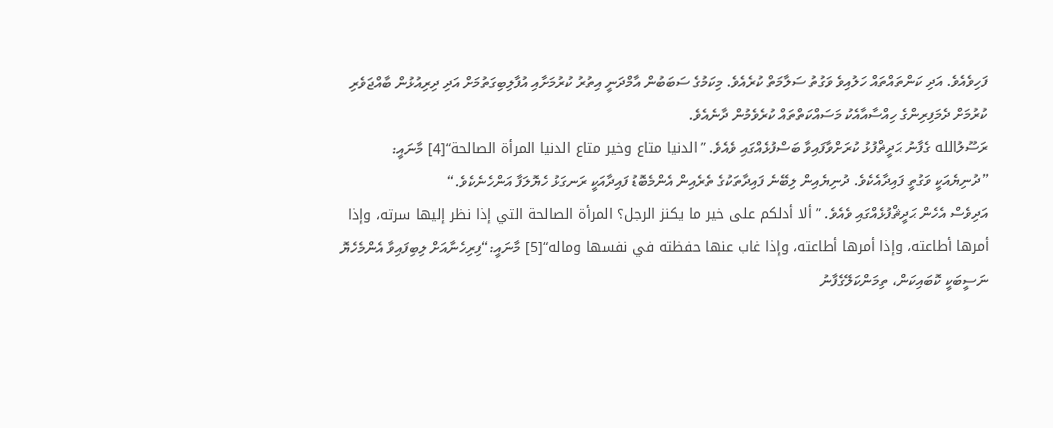ފަހިވެއެވެ. އަދި ކަންތައްތައް ހަލުއިވެ ވަގުތު ސަލާމަތް ކުރެއެވެ. މިކަމުގެ ސަބަބުން އާމްދަނީ އިތުރު ކުރުމަށާއި އުފާލިބިގަތުމަށް އަދި ދިރިއުޅުން ބާއްޖަވެރި ކުރުމަށް ދެމަފިރިންގެ ހިއްސާއާއެކު މަސައްކަތްތައް ކުރެވެމުން ދާނެއެވެ.
ރަސޫލުالله ގެފާނު ޙަދީޡްފުޅު ކުރަށްވާފައިވާ ބަސްފުޅެއްގައި ވެއެވެ. ”الدنيا متاع وخير متاع الدنيا المرأة الصالحة“[4] މާނައީ: ”ދުނިޔެއަކީ ވަގުތީ ފައިދާއެކެވެ. ދުނިޔެއިން ލިބޭނެ ފައިދާތަކުގެ ތެރެއިން އެންމެބޮޑު ފައިދާއަކީ ރަނގަޅު ހެޔޮލަފާ އަންހެނެކެވެ.“
އަދިވެސް އެހެން ޙަދީޘްފުޅެއްގައި ވެއެވެ. ”ألا أدلكم على خير ما يكنز الرجل؟ المرأة الصالحة التي إذا نظر إليها سرته، وإذا أمرها أطاعته، وإذا أمرها أطاعته، وإذا غاب عنها حفظته في نفسها وماله“[5] މާނައީ:“ފިރިހެނާއަށް ލިބިފައިވާ އެންމެހެޔޮ ނަސީބަކީ ކޮބައިކަން، ތިމަންކަލޭގެފާނު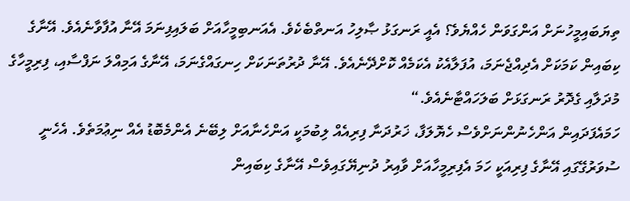ތިޔަބައިމީހުނަށް އަންގަވަން ހެއްޔެވެ؟ އެއީ ރަނގަޅު ޞާލިހު އަނތްބެކެވެ. އެއަނބިމީހާއަށް ބަލައިފިނަމަ އޭނާ އުފާވާނެއެވެ. އޭނާގެ ކިބައިން ކަމަކަށް އެދިއްޖެނަމަ، އުފަލާއެކު އެކަމެއް ކޮށްދޭނެއެވެ. އޭނާ ދުރުތަނަކަށް ހިނގައްގެނަމަ، އޭނާގެ އަމިއްލަ ނަފްސާއި، ފިރިމީހާގެ މުދަލާއި ގެދޮރު ރަނގަޅަށް ބަލަހައްޓާނެއެވެ.“
ހަމައެފަދައިން އަންހެނުންނަށްވެސް ހެޔޮލަފާ، ޚަރުދަނާ ފިރިއެއް ލިބުމަކީ އަންހެނާއަށް ލިބޭނެ އެންމެބޮޑު އެއް ނިޢުމަތެވެ. އެހެނީ ސުވަރުގޭގައި އޭނާގެ ފިރިއަކީ ހަމަ އެފިރިމީހާއަށް ވާއިރު ދުނިޔޭގައިވެސް އޭނާގެ ކިބައިން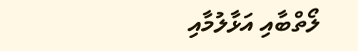ލޯތްބާއި އަޅާލުމާއި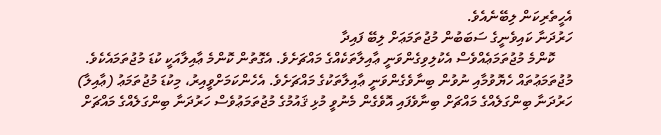އެހީތެރިކަން ލިބޭނެއެވެ.
ހަރުދަނާ ކައިވެނީގެ ސަބަބުން މުޖުތަމަޢަށް ލިބޭ ފައިދާ
     ކޮންމެ މުޖުތަމަޢެއްވެސް އެކުލިވިގެންވަނީ ޢާއިލާތަކެއްގެ މައްޗަށެވެ. އެގޮތުން ކޮންމެ ޢާއިލާއަކީ ކުޑަ މުޖުތަމައެކެވެ. މުޖުތަމަޢުތައް ހެޔޮވުމާއި ނުވުން ބިނާވެގެންވަނީ ޢާއިލާތަކުގެ މައްޗަށެވެ. އެހެންކަމަށްވީއިރު، މިކުޑަ މުޖުތަމަޢު (ޢާއިލާ) ހަރުދަނާ ބިންގަލެއްގެ މައްޗަށް ބިނާވެފައި އޮވެގެން މެނުވީ މުޅި ޤައުމުގެ މުޖުތަމަޢުވެސް ހަރުދަނާ ބިންގަލެއްގެ މައްޗަށް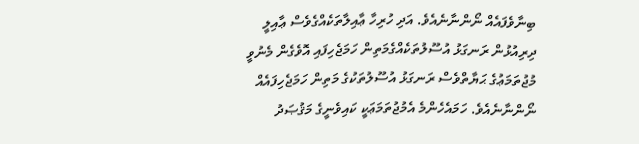ބިނާވެފައެއް ނޯންނާނެއެވެ. އަދި ހުރިހާ ޢާއިލާތަކެއްގެވެސް ޢާއިލީ ދިރިއުޅުން ރަނގަޅު އުސޫލުތަކެއްގެމަތިން ހަމަޖެހިފައި އޮވެގެން މެނުވީ މުޖުތަމަޢުގެ ޙަޔާތްވެސް ރަނގަޅު އުސޫލުތަކުގެ މަތިން ހަމަޖެހިފައެއް ނޯންނާނެއެވެ. ހަމައެހެންމެ އެމުޖުތަމަޢަކީ ކައިވެނީގެ މަޤުޞަދު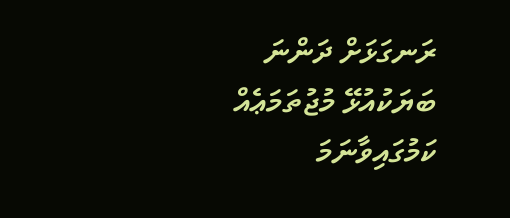ރަނގަޅަށް ދަންނަ ބަޔަކުއުޅޭ މުޖުތަމަޢެއް ކަމުގައިވާނަމަ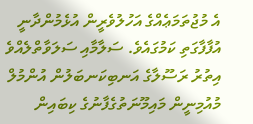އެ މުޖުތަމަޢެއްގެ އަހުލުވެރީން އުޅެމުންދާނީ އުފާފާގަތި ކަމުގައެވެ. ސަލާމާއި ސަލަވާތްލެއްވެ އިތުރު ރަސޫލާގެ އަނބިކަނބަލުން އުންމުލް މުއުމިނީން މައިމޫނަތުގެފާނުގެ ކިބައިން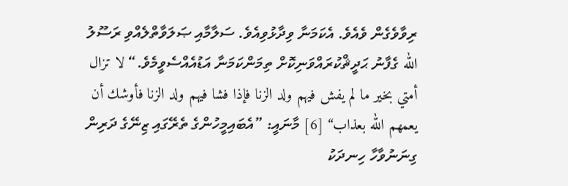ރިވާވެގެން ވެއެވެ. އެކަމަނާ ވިދާޅުވިއެވެ. ސަލާމާއި ޞަލަވާތްލެއްވި ރަސޫލު الله ގެފާނު ޙަދީޘްކުރައްވަނިކޮށް ތިމަންކަމަނާ އަޑުއެއްސެވީމެވެ.“ لا تزال أمتي بخير ما لم يفش فيهم ولد الزنا فإذا فشا فيهم ولد الزنا فأوشك أن يعمهم الله بعذاب“ [6] މާނައީ: ”އެބައިމީހުންގެ ތެރޭގައި ޒިނޭގެ ދަރިން ގިނަނުވާހާ ހިނދަކު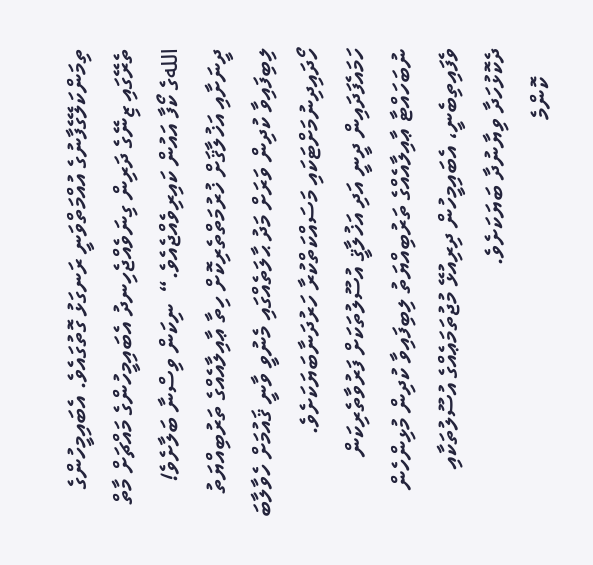ތިމަންކަލޭގެފާނުގެ އުއްމަތްވަނީ ރަނގަޅު ގޮތުގައެވެ. އެބައިމީހުންގެ ތެރޭގައި ޒިނޭގެ ދަރިން ގިނަވެއްޖެހިނދު އެބައިމީހުންގެ މައްޗަށް މާތް اللهގެ ކޯފާ އައުން ކައިރިވެއްޖެއެވެ.“  ނިކަން ވިސްނާ ބަލާށެވެ! ދީނަށާއި އަޚުލާޤަށް ޚުރުމަތްތެރިކޮށް ހިތާ ޢާއިލާއެއްގެ ތަރުބިއްޔަތު ލިބިފައިވާ ކުދިން ވަރަށް މަދު ޙާލަތެއްގައި މެނުވީ ވާނީ ޤައުމަށް ހެވާލާބަ ހޯދައިދިނުމަށްޓަކައި މަސައްކަތްކުރާ ހަރުދަނާބަޔަކަށެވެ. ހަމައެފަދައިން ދީނީ އަދި އަޚުލާޤީ އުސޫލުތަކަށް ފަރުވާތެރިކަން ނުބަހައްޓާ ޢާއިލާއެއްގެ ތަރުބިއްޔަތު ލިބިފައިވާ ކުދިން މުޅިންހެން ވެފައިތިބެނީ، އެބައިމީހުން ދިރިއުޅޭ މުޖުތަމަޢެއްގެ އުސޫލުތަކާއި ދެކޮޅުހަދާ ވިޔާނުދާ ބަޔަކަށެވެ.
     ކޮންމެ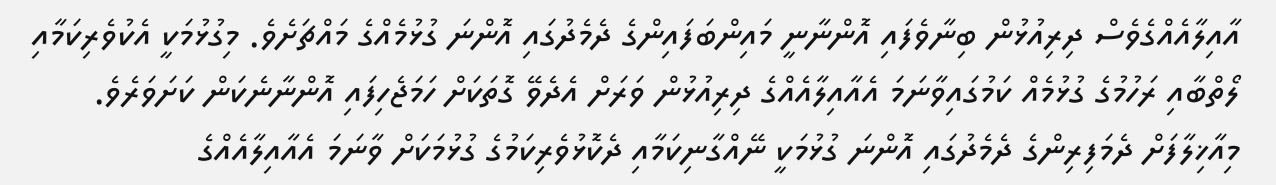އާއިލާއެއްގެވެސް ދިރިއުޅުން ބިނާވެފައި އޮންނާނީ މައިންބަފައިންގެ ދެމެދުގައި އޮންނަ ގުޅުމެއްގެ މައްޗަށެވެ. މިގުޅުމަކީ އެކުވެރިކަމާއި ލޯތްބާއި ރަހުމުގެ ގުޅުމެއް ކަމުގައިވާނަމަ އެއާއިލާއެއްގެ ދިރިއުޅުން ވަރަށް އެދެވޭ ގޮތަކަށް ހަމަޖެހިފައި އޮންނާނެކަން ކަށަވަރެވެ. މިއާޚިލާފަށް ދެމަފިރިންގެ ދެމެދުގައި އޮންނަ ގުޅުމަކީ ނޭއްގާނިކަމާއި ދެކޮޅުވެރިކަމުގެ ގުޅުމަކަށް ވާނަމަ އެއާއިލާއެއްގެ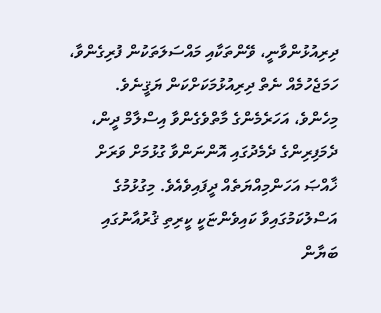ދިރިއުޅުންވާނީ، ވޭންތަކާއި މައްސަލަތަކުން ފުރިގެންވާ، ހަމަޖެހުމެއް ނެތް ދިރިއުޅުމަކަށްކަން ޔަޤީނެވެ. މިހެންވެ، އަހަރެމެންގެ މާތްވެގެންވާ އިސްލާމް ދީން، ދެމަފިރިންގެ ދެމެދުގައި އޮންނަންވާ ގުޅުމަށް ވަރަށް ޚާއްޞަ އަހަންމިއްޔަތެއް ދީފައިވެއެވެ. މިގުޅުމުގެ އަސްލުކަމުގައިވާ ކައިވެންޏަކީ ކީރިތި ޤުރުއާނުގައި ބަޔާން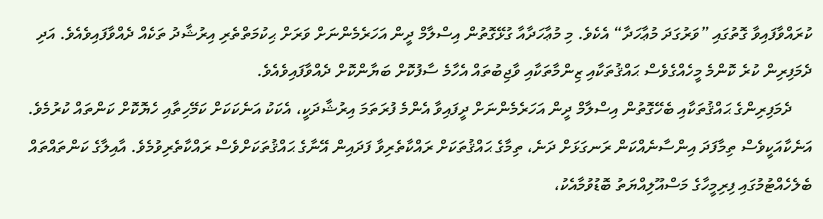ކުރައްވާފައިވާ ގޮތުގައި ”ވަރުގަދަ މުޢާހަދާ“ އެކެވެ. މި މުޢާހަދާއާ ގުޅޭގޮތުން އިސްލާމް ދީން އަހަރެމެންނަށް ވަރަށް ޙިކުމަތްތެރި އިރުޝާދު ތަކެއް ދެއްވާފައިވެއެވެ. އަދި ދެމަފިރިން ކުރެ ކޮންމެ މީހެއްގެވެސް ޙައްޤުތަކާއި ޒިންމާތަކާއި ވާޖިބުތައް އެހާމެ ސާފުކޮށް ބަޔާންކޮށް ދެއްވާފައިވެއެވެ.
     ދެމަފިރިންގެ ޙައްޤުތަކާއި ބެހޭގޮތުން އިސްލާމް ދީން އަހަރެމެންނަށް ދީފައިވާ އެންމެ ފުރަތަމަ އިރުޝާދަކީ، އެކަކު އަނެކަކަށް ކަމޭހިތާއި ހެޔޮކޮށް ކަންތައް ކުރުމެވެ. އަނެކާއަކީވެސް ތިމާފަދަ އިންސާނެއްކަން ރަނގަޅަށް ދަނެ، ތިމާގެ ޙައްޤުތަކަށް ރައްކާތެރިވާ ފަދައިން އޭނާގެ ޙައްޤުތަކަށްވެސް ރައްކާތެރިވުމެވެ. އާއިލާގެ ކަންތައްތައް ބެލެހެއްޓުމުގައި ފިރިމީހާގެ މަސްއޫލިއްޔަތު ބޮޑުވުމާއެކު،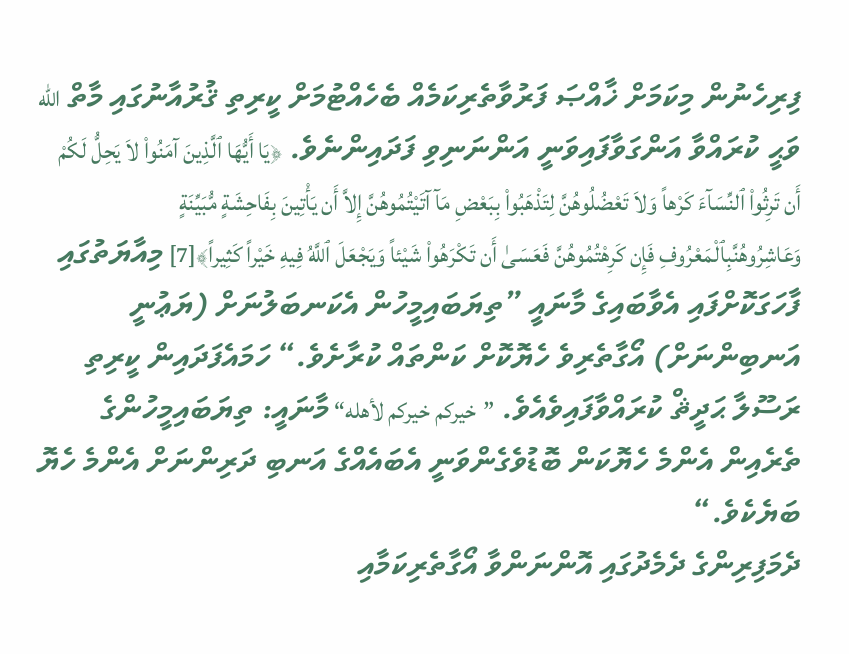ފިރިހެނުން މިކަމަށް ޚާއްޞަ ފަރުވާތެރިކަމެއް ބެހެއްޓުމަށް ކީރިތި ޤުރުއާނުގައި މާތް الله ވަޙީ ކުރައްވާ އަންގަވާފައިވަނީ އަންނަނިވި ފަދައިންނެވެ. ﴿يَا أَيُّهَا ٱلَّذِينَ آمَنُواْ لاَ يَحِلُّ لَكُمْ أَن تَرِثُواْ ٱلنِّسَآءَ كَرْهاً وَلاَ تَعْضُلُوهُنَّ لِتَذْهَبُواْ بِبَعْضِ مَآ آتَيْتُمُوهُنَّ إِلاَّ أَن يَأْتِينَ بِفَاحِشَةٍ مُّبَيِّنَةٍ وَعَاشِرُوهُنَّبِٱلْمَعْرُوفِ فَإِن كَرِهْتُمُوهُنَّ فَعَسَىٰ أَن تَكْرَهُواْ شَيْئاً وَيَجْعَلَ ٱللَّهُ فِيهِ خَيْراً كَثِيراً﴾[7] މިއާޔަތުގައި ފާހަގަކޮށްފައި އެވާބައިގެ މާނައީ ”ތިޔަބައިމީހުން އެކަނބަލުނަށް (ޔަޢުނީ އަނބިންނަށް) އޯގާތެރިވެ ހެޔޮކޮށް ކަންތައް ކުރާށެވެ.“ ހަމައެފަދައިން ކީރިތި ރަސޫލާ ޙަދީޘް ކުރައްވާފައިވެއެވެ. ”خيركم خيركم لأهله“ މާނައީ: ތިޔަބައިމީހުންގެ ތެރެއިން އެންމެ ހެޔޮކަން ބޮޑުވެގެންވަނީ އެބައެއްގެ އަނބި ދަރިންނަށް އެންމެ ހެޔޮ ބަޔެކެވެ.“
ދެމަފިރިންގެ ދެމެދުގައި އޮންނަންވާ އޯގާތެރިކަމާއި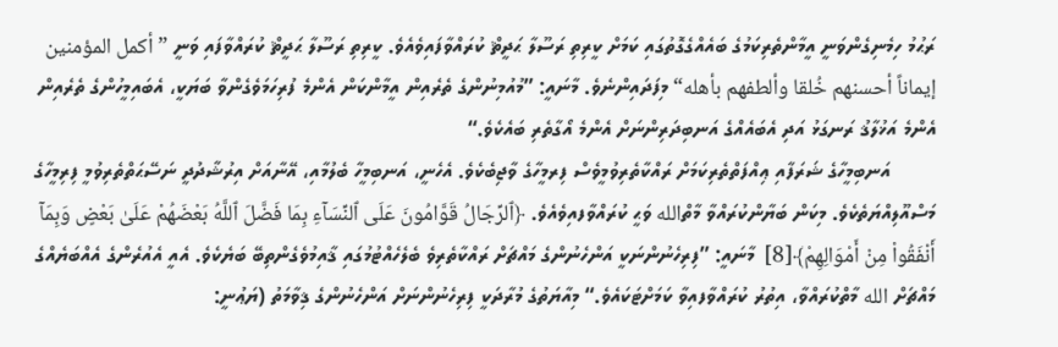ރަޙުމު ހިމެނިގެންވަނީ އީމާންތެރިކަމުގެ ބައެއްގެގޮތުގައި ކަމަށް ކީރިތި ރަސޫލާ ޙަދީޘް ކުރައްވާފައިވެއެވެ. ކީރިތި ރަސޫލާ ޙަދީޘް ކުރައްވާފައި ވަނީ ”أكمل المؤمنين إيماناً أحسنهم خُلقا وألطفهم بأهله“ މިފަދައިންނެވެ. މާނައީ: ”މުއުމިނުންގެ ތެރެއިން އީމާންކަން އެންމެ ފުރިހަމަވެގެންވާ ބަޔަކީ، އެބައިމީހުންގެ ތެރެއިން އެންމެ އަޚުލާޤު ރަނގަޅު އަދި އެބައެއްގެ އަނބިދަރިންނަށް އެންމެ އޯގާތެރި ބައެކެވެ.“
        އަނބިމީހާގެ ޝަރަފާއި ޢިއްފަތްތެރިކަމަށް ރައްކާތެރިވުމީވެސް ފިރމީހާގެ ވާޖިބެކެވެ. އެހެނީ، އަނބިމީހާ ބެލުމާއި، އޭނާއަށް އިރުޝާދުދީ ނަސޭޙަތްތެރިވުމީ ފިރިމީހާގެ މަސްއޫލިއްޔަތެކެވެ. މިކަން ބަޔާންކުރައްވާ މާތްالله ވަޙީ ކުރައްވާފއިވެއެވެ. ﴿ٱلرِّجَالُ قَوَّامُونَ عَلَى ٱلنِّسَآءِ بِمَا فَضَّلَ ٱللَّهُ بَعْضَهُمْ عَلَىٰ بَعْضٍ وَبِمَآ أَنْفَقُواْ مِنْ أَمْوَالِهِمْ﴾[8]  މާނައީ: ”ފިރިހެނުންނަކީ އަންހެނުންގެ މައްޗަށް ރައްކާތެރިވެ ބެލެހެއްޓުމުގައި ޤާއިމުވެގެންތިބޭ ބަޔެކެވެ. އެއީ އެއުރެންގެ އެއްބަޔެއްގެ މައްޗަށް الله މާތްކުރައްވާ، އިތުރު ކުރައްވާފއިވާ ކަމަށްޓަކައެވެ.“ މިއާޔަތުގެ މުރާދަކީ ފިރިހެނުންނަށް އަންހެނުންގެ ޤިވާމަތު (ޔަޢުނީ: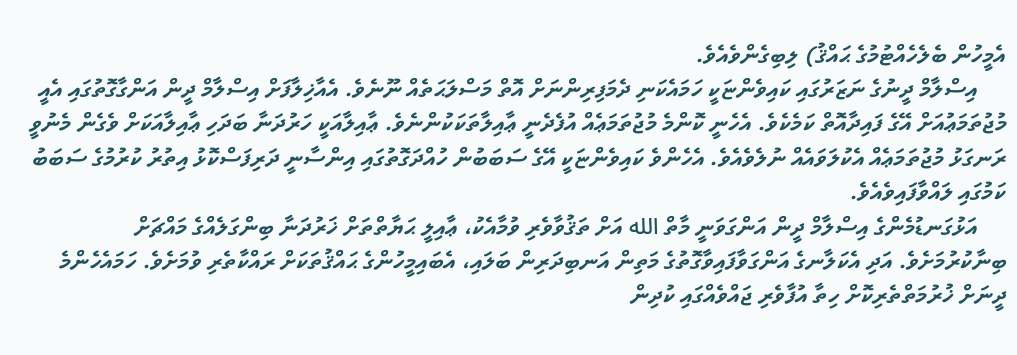އެމީހުން ބެލެހެއްޓުމުގެ ޙައްޤު) ލިބިގެންވެއެވެ.
     އިސްލާމް ދީނުގެ ނަޒަރުގައި ކައިވެންޏަކީ ހަމައެކަނި ދެމަފިރިންނަށް އޮތް މަސްލަޙަތެއް ނޫނެވެ. އެއާޚިލާފަށް އިސްލާމް ދީން އަންގާގޮތުގައި އެއީ މުޖުތަމަޢުއަށް އޭގެ ފައިދާއޮތް ކަމެކެވެ. އެހެނީ ކޮންމެ މުޖުތަމަޢެއް އުފެދެނީ ޢާއިލާތަކަކުންނެވެ. ޢާއިލާއަކީ ހަރުދަނާ ބަދަހި ޢާއިލާއަކަށް ވެގެން މެނުވީ ރަނގަޅު މުޖުތަމަޢެއް އެކުލަވައެއް ނުލެވެއެވެ. އެހެންވެ ކައިވެންޏަކީ އޭގެ ސަބަބުން ހުއްދަގޮތުގައި އިންސާނީ ދަރިފަސްކޮޅު އިތުރު ކުރުމުގެ ސަބަބު ކަމުގައި ލައްވާފައިވެއެވެ.
     އަޅުގަނޑުމެންގެ އިސްލާމް ދީން އަންގަވަނީ މާތް الله އަށް ތަޤުވާވެރި ވުމާއެކު، ޢާއިލީ ޙަޔާތްތަށް ޚަރުދަނާ ބިންގަލެއްގެ މައްޗަށް ބިނާކުރުމަށެވެ. އަދި އެކަލާނގެ އަންގަވާފައިވާގޮތުގެ މަތިން އަނބިދަރިން ބަލައި، އެބައިމީހުންގެ ޙައްޤުތަކަށް ރައްކާތެރި ވުމަށެވެ. ހަމައެހެންމެ ދީނަށް ޚުރުމަތްތެރިކޮށް ހިތާ އުފާވެރި ޖައްވެއްގައި ކުދިން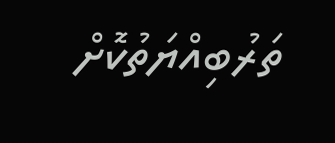ތަރުބިއްޔަތުކޮށް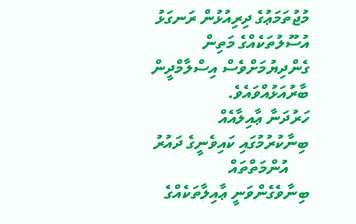މުޖުތަމަޢުގެ ދިރިއުޅުން ރަނގަޅު އުސޫލުތަކެއްގެ މަތިން ގެންދިޔުމަށްވެސް އިސްލާމްދީން ބާރުއަޅުއްވައެވެ.
ހަރުދަނާ ޢާއިލާއެއް ބިނާކުރުމުގައި ކައިވެނީގެ ދައުރު
     އުންމަތްތައް ބިނާވެގެންވަނީ ޢާއިލާތަކެއްގެ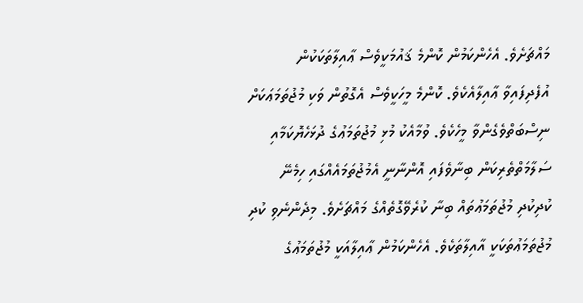މައްޗަށެވެ. އެހެންކަމުން ކޮންމެ ޤައުމަކީވެސް ޢާއިލާތަކަކުން އުފެދިފައިވާ ޢާއިލާއެކެވެ. ކޮންމެ މީހަކީވެސް އެގޮތުން ވަކި މުޖުތަމަޢަކަށް ނިސްބަތްވެގެންވާ މީހެކެވެ. ވުމާއެކު މުޅި މުޖުތަމަޢުގެ ދުޅަހެޔޮކަމާއި ސަލާމަތްތެރިކަން ބިނާވެފައި އޮންނާނީ އެމުޖުތަމައެއްގައި ހިމެނޭ ކުދިކުދި މުޖުތަމަޢުތައް ބިނާ ކުރެވޭގޮތެއްގެ މައްޗަށެވެ. މިދެންނެވި ކުދި މުޖުތަމަޢުތަކަކީ އާއިލާތަކެވެ. އެހެންކަމުން ޢާއިލާއަކީ މުޖުތަމަޢުގެ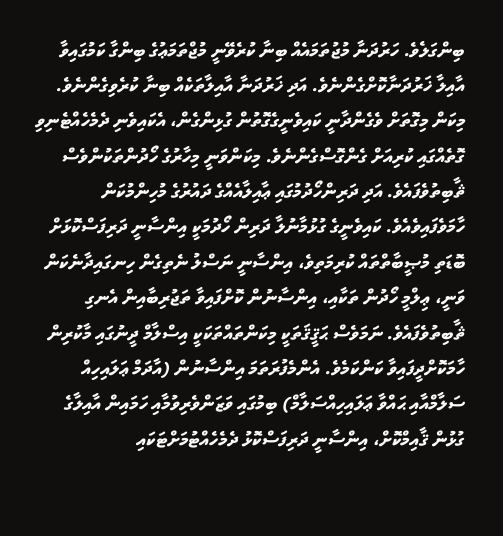ބިންގަލެވެ. ހަރުދަނާ މުޖުތަމައެއް ބިނާ ކުރެވޭނީ މުޖްތަމަޢުގެ ބިންގާ ކަމުގައިވާ އާއިލާ ޚަރުދަނާކޮށްގެންނެވެ. އަދި ޚަރުދަނާ އާއިލާތަކެއް ބިނާ ކުރެވިގެންނެވެ. މިކަން މިގޮތަށް ވެގެންދާނީ ކައިވެނީގެގޮތުން ގުޅިންގެން، އެކައިވެނި ދެމެހެއްޓެނިވި ގޮތެއްގައި ކުރިއަށް ގެންގޮސްގެންނެވެ. މިކަންވަނީ މިހާރުގެ ހޯދުންތަކުންވެސް ޘާބިތުވެފައެވެ. އަދި ދަރިންހޯދުމުގައި ޢާއިލާއެއްގެ ދައުރުގެ މުހިންމުކަން ހާމަވެފައިވެއެވެ. ކައިވެނީގެ ގުޅުމާނުލާ ދަރިން ހޯދުމަކީ އިންސާނީ ދަރިފަސްކޮޅަށް ބޮޑަތި މުޞީބާތްތައް ކުރިމަތިވެ، އިންސާނީ ނަސްލު ނެތިގެން ހިނގައިދާނެކަން ވަނީ، ޢިލްމީ ހޯދުން ތަކާއި، އިންސާނުން ކޮށްފައިވާ ތަޖުރިބާއިން އެނގި ޘާބިތުވެފައެވެ. ނަމަވެސް ޙަޤީޤަތަކީ މިކަންތައްތަކަކީ އިސްލާމް ދީނުގައި މާކުރިން ހާމަކޮށްދީފައިވާ ކަންކަމެވެ. އެންމެފުރަތަމަ އިންސާނުން (އާދަމް ޢަލައިހިއް ސަލާމްއާއި ޙައްވާ ޢަލައިހިއްސަލާމް) ބިމުގައި ވަޒަންވެރިވުމާއި ހަމައިން އާއިލާގެ ގުޅުން ޤާއިމްކޮށް، އިންސާނީ ދަރިފަސްކޮޅު ދެމެހެއްޓުމަށްޓަކައި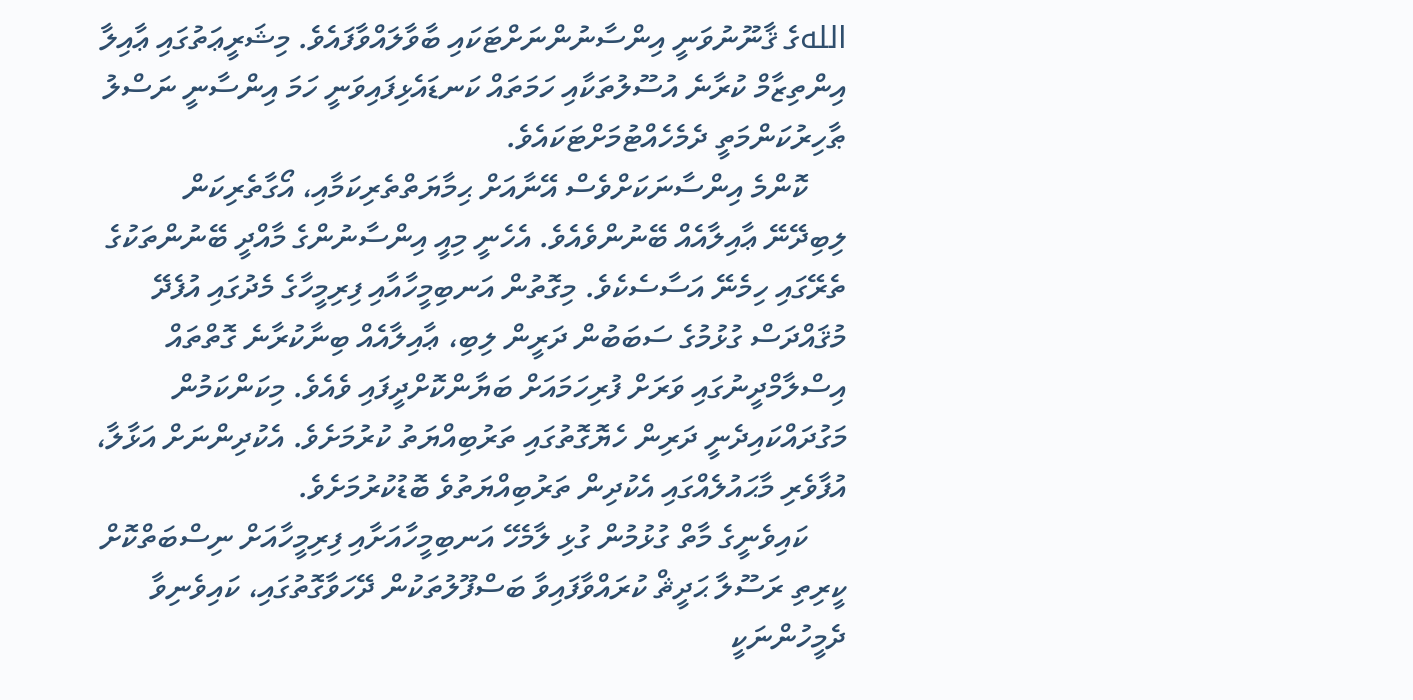اللهގެ ޤާނޫނުވަނީ އިންސާނުންނަށްޓަކައި ބާވާލައްވާފައެވެ. މިޝަރީޢަތުގައި ޢާއިލާ އިންތިޒާމް ކުރާނެ އުސޫލުތަކާއި ހަމަތައް ކަނޑައެޅިފައިވަނީ ހަމަ އިންސާނީ ނަސްލު ޠާހިރުކަންމަތީ ދެމެހެއްޓުމަށްޓަކައެވެ.
     ކޮންމެ އިންސާނަކަށްވެސް އޭނާއަށް ޙިމާޔަތްތެރިކަމާއި، އޯގާތެރިކަން  ލިބިދޭނޭ ޢާއިލާއެއް ބޭނުންވެއެވެ. އެހެނީ މިއީ އިންސާނުންގެ މާއްދީ ބޭނުންތަކުގެ ތެރޭގައި ހިމެނޭ އަސާސެކެވެ. މިގޮތުން އަނބިމީހާއާއި ފިރިމީހާގެ މެދުގައި އުފެދޭ މުޤައްދަސް ގުޅުމުގެ ސަބަބުން ދަރީން ލިބި، ޢާއިލާއެއް ބިނާކުރާނެ ގޮތްތައް އިސްލާމްދީނުގައި ވަރަށް ފުރިހަމައަށް ބަޔާންކޮށްދީފައި ވެއެވެ. މިކަންކަމުން މަގުދައްކައިދެނީ ދަރިން ހެޔޮގޮތުގައި ތަރުބިއްޔަތު ކުރުމަށެވެ. އެކުދިންނަށް އަޅާލާ، އުފާވެރި މާޙައުލެއްގައި އެކުދިން ތަރުބިއްޔަތުވެ ބޮޑުކުރުމަށެވެ.
     ކައިވެނީގެ މާތް ގުޅުމުން ގުޅި ލާމެހޭ އަނބިމީހާއަށާއި ފިރިމީހާއަށް ނިސްބަތްކޮށް ކީރިތި ރަސޫލާ ޙަދީޘް ކުރައްވާފައިވާ ބަސްފޫލުތަކުން ދޭހަވާގޮތުގައި، ކައިވެނިވާ ދެމީހުންނަކީ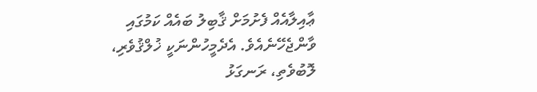ޢާއިލާއެއް ފެށުމަށް ޤާބިލު ބައެއް ކަމުގައި ވާންޖެހޭނެއެވެ. އެދެމީހުންނަކީ ޚުލްޤުވެރި، ލޮބުވެތި، ރަނގަޅު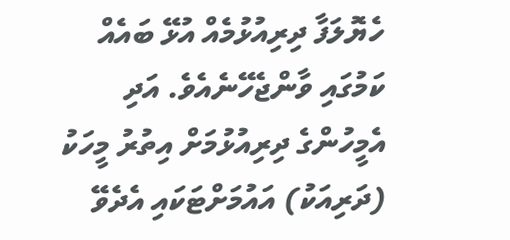ހެޔޮލަފާ ދިރިއުޅުމެއް އުޅޭ ބައެއް ކަމުގައި ވާންޖެހޭނެއެވެ. އަދި އެމީހުންގެ ދިރިއުޅުމަށް އިތުރު މީހަކު (ދަރިއަކު) އައުމަށްޓަކައި އެދެވޭ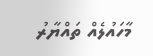މާހައުލެއް ތައްޔާރު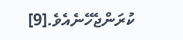ކުރަންޖެހޭނެއެވެ.[9]